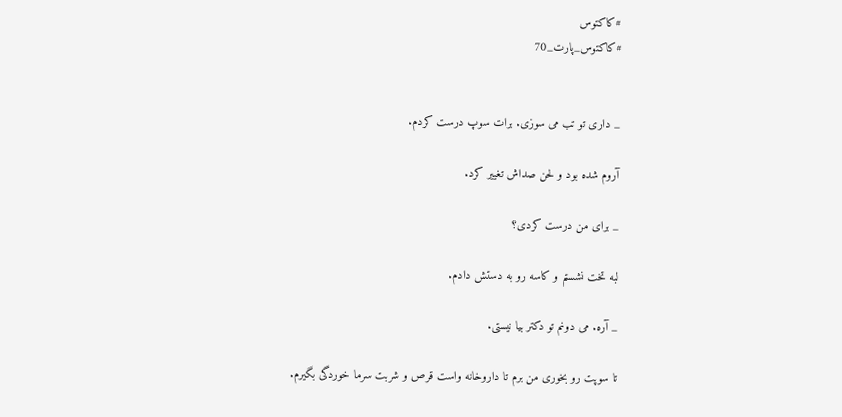#کاکتوس
#کاکتوس_پارت_70


_ داری تو تب می سوزی. برات سوپ درست کردم‌.

آروم شده بود و لحن صداش تغییر کرد.

_ برای من درست کردی؟

لبه تخت نشستم و کاسه رو به دستش دادم.

_ آره. می دونم تو دکتر بیا نیستی.

تا سوپت رو بخوری من برم تا داروخانه واست قرص و شربت سرما خوردگی بگیرم.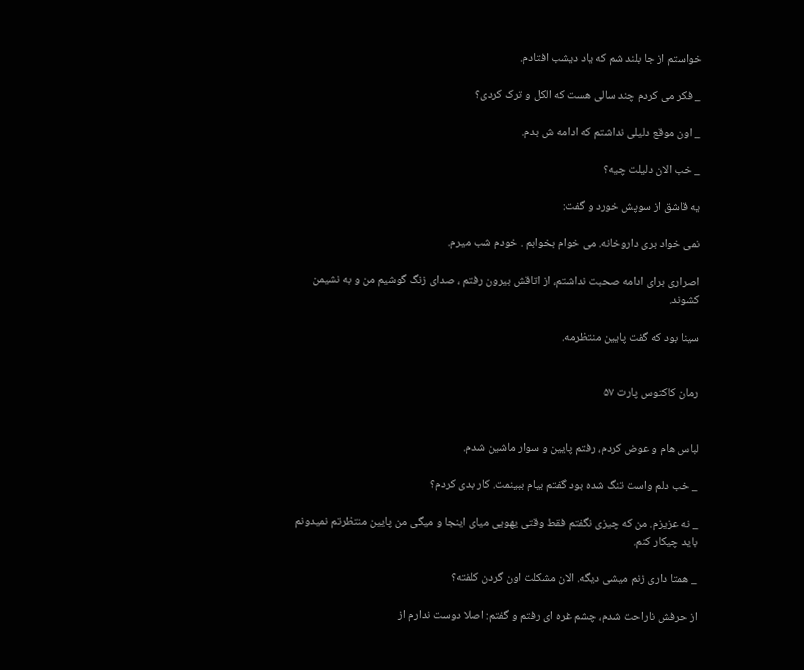خواستم از جا بلند شم که یاد دیشب افتادم.

_ فکر می کردم چند سالی هست که الکل و ترک کردی؟

_ اون موقع دلیلی نداشتم که ادامه ش بدم.

_ خب الان دلیلت چیه؟

یه قاشق از سوپش خورد و گفت:

نمی خواد بری داروخانه. می خوام بخوابم‌ . خودم شب میرم.

اصراری برای ادامه صحبت نداشتم، از اتاقش بیرون رفتم ، صدای زنگ گوشیم من و به نشیمن کشوند.

سینا بود که گفت پایین منتظرمه.


رمان کاکتوس پارت ۵۷


لباس هام و عوض کردم، رفتم پایین و سوار ماشین شدم.

_ خب دلم واست تنگ شده بود گفتم بیام ببینمت. کار بدی کردم؟

_ نه عزیزم. من که چیزی نگفتم فقط وقتی یهویی میای اینجا و میگی من پایین منتظرتم نمیدونم باید چیکار کنم.

_ همتا داری زنم میشی دیگه. الان مشکلت اون گردن کلفته؟

از حرفش ناراحت شدم، چشم غره ای رفتم و گفتم: اصلا دوست ندارم از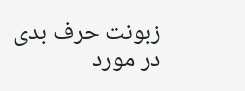زبونت حرف بدی در مورد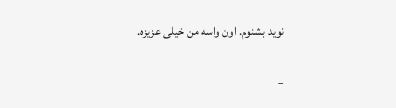نوید بشنوم. اون واسه من خیلی عزیزه.

_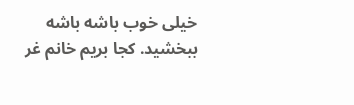خیلی خوب باشه باشه ببخشید. کجا بریم خانم غر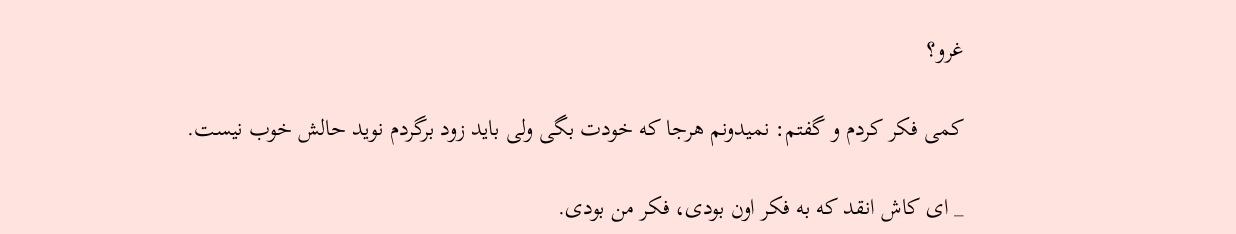غرو؟

کمی فکر کردم و گفتم: نمیدونم هرجا که خودت بگی ولی باید زود برگردم نوید حالش خوب نیست.

_ ای‌ کاش انقد که به فکر اون بودی، فکر من بودی.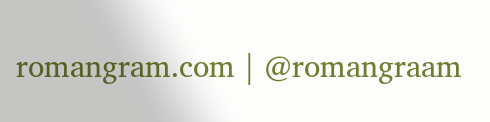romangram.com | @romangraam